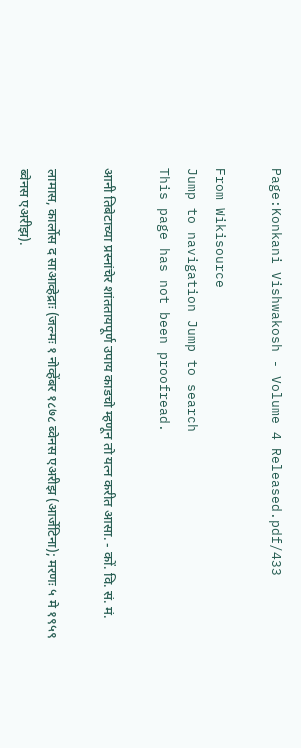Page:Konkani Vishwakosh - Volume 4 Released.pdf/433

From Wikisource
Jump to navigation Jump to search
This page has not been proofread.

आनी तिबेटाच्या प्रस्नांचेर शांततायपूर्ण उपाय काडचो म्हणून तो यत्न करीत आसा. - कों. वि. सं. मं.

लामास, कार्लोस द साआव्हेद्राः (जल्मः १ नोव्हेंबर १८७८ ब्वेनस एअरीझ (आर्जेटिना); मरणः ५ मे १९५९ ब्वेनस एअरीझ).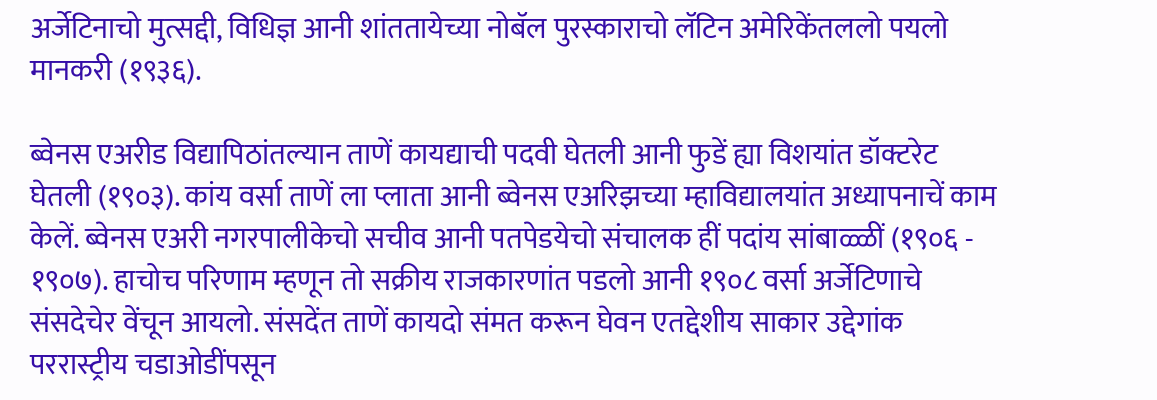अर्जेटिनाचो मुत्सद्दी, विधिज्ञ आनी शांततायेच्या नोबॅल पुरस्काराचो लॅटिन अमेरिकेंतललो पयलो मानकरी (१९३६).

ब्वेनस एअरीड विद्यापिठांतल्यान ताणें कायद्याची पदवी घेतली आनी फुडें ह्या विशयांत डॉक्टरेट घेतली (१९०३). कांय वर्सा ताणें ला प्लाता आनी ब्वेनस एअरिझच्या म्हाविद्यालयांत अध्यापनाचें काम केलें. ब्वेनस एअरी नगरपालीकेचो सचीव आनी पतपेडयेचो संचालक हीं पदांय सांबाळ्ळीं (१९०६ - १९०७). हाचोच परिणाम म्हणून तो सक्रीय राजकारणांत पडलो आनी १९०८ वर्सा अर्जेटिणाचे संसदेचेर वेंचून आयलो. संसदेंत ताणें कायदो संमत करून घेवन एतद्देशीय साकार उद्देगांक पररास्ट्रीय चडाओडींपसून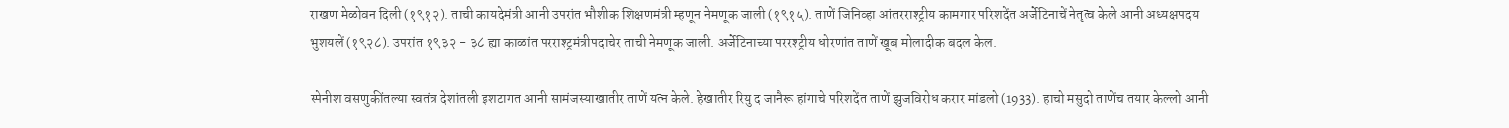राखण मेळोवन दिली (१९१२). ताची कायदेमंत्री आनी उपरांत भौशीक शिक्षणमंत्री म्हणून नेमणूक जाली (१९१५). ताणें जिनिव्हा आंतरराश्ट्रीय कामगार परिशदेंत अर्जेटिनाचें नेतृत्व केले आनी अध्यक्षपदय भुशयलें (१९२८). उपरांत १९३२ - ३८ ह्या काळांत परराश्ट्रमंत्रीपदाचेर ताची नेमणूक जाली. अर्जेटिनाच्या पररश्ट्रीय धोरणांत ताणें खूब मोलादीक बदल केल.

स्पेनीश वसणुकींतल्या स्वतंत्र देशांतली इशटागत आनी सामंजस्याखातीर ताणें यत्न केले. हेखातीर रियु द जानैरू हांगाचे परिशदेंत ताणें झुजविरोध करार मांडलो (1933). हाचो मसुदो ताणेंच तयार केल्लो आनी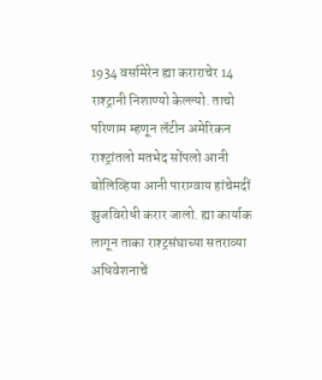1934 वर्सामेरेन ह्या कराराचेर 14 राश्ट्रानी निशाण्यो केल्ल्यो. ताचो परिणाम म्हणून लॅटीन अमेरिकन राश्ट्रांतलो मतभेद सोंपलो आनी बोलिव्हिया आनी पाराग्वाय हांचेमदीं झुजविरोधी करार जालो. ह्या कार्याक लागून ताका राश्ट्रसंघाच्या सतराव्या अधिवेशनाचें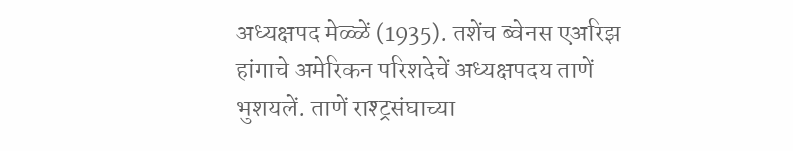अध्यक्षपद मेळ्ळें (1935). तशेंच ब्वेनस एअरिझ हांगाचे अमेरिकन परिशदेचें अध्यक्षपदय ताणें भुशयलें. ताणें राश्ट्रसंघाच्या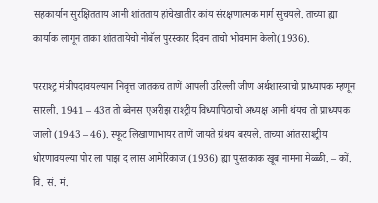सहकार्यान सुरक्षितताय आनी शांतताय हांचेखातीर कांय संरक्षणात्मक मार्ग सुचयले. ताच्या ह्या कार्याक लागून ताका शांततायेचो नोबॅल पुरस्कार दिवन ताचो भोवमान केलो(1936).

परराश्ट्र मंत्रीपदावयल्यान निवृत्त जातकच ताणें आपली उरिल्ली जीण अर्थशास्त्राचो प्राध्यापक म्हणून सारली. 1941 – 43त तो ब्वेनस एअरीझ राश्ट्रीय विध्यापिठाचो अध्यक्ष आनी थंयच तो प्राध्यपक जालो (1943 – 46). स्फूट लिखाणाभायर ताणें जायते ग्रंथय बरयले. ताच्या आंतरराश्ट्रीय धोरणावयल्या पोर ला पाझ द लास आमेरिकाज (1936) ह्या पुस्तकाक खूब नामना मेळ्ळी. – कों. वि. सं. मं.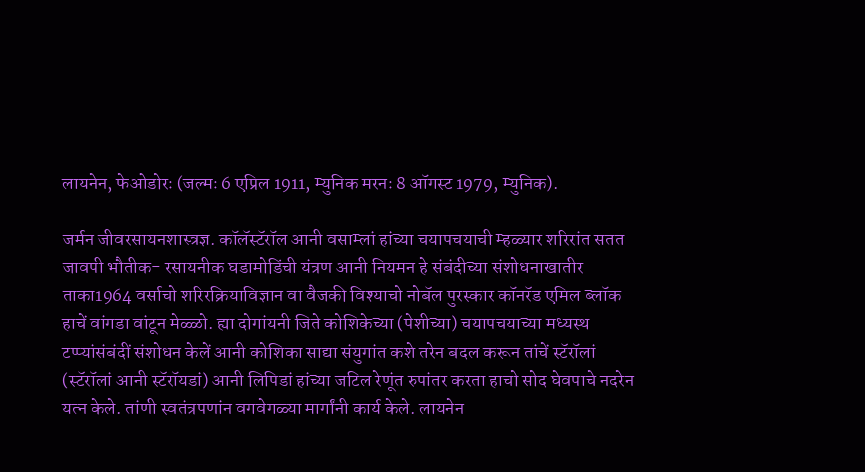लायनेन, फेओडोरः (जल्मः 6 एप्रिल 1911, म्युनिक मरनः 8 ऑगस्ट 1979, म्युनिक).

जर्मन जीवरसायनशास्त्रज्ञ. कॉलॅस्टॅरॉल आनी वसाम्लां हांच्या चयापचयाची म्हळ्यार शरिरांत सतत जावपी भौतीक- रसायनीक घडामोडिंची यंत्रण आनी नियमन हे संबंदीच्या संशोधनाखातीर ताका1964 वर्साचो शरिरक्रियाविज्ञान वा वैजकी विश्याचो नोबॅल पुरस्कार कॉनरॅड एमिल ब्लॉक हाचें वांगडा वांटून मेळ्ळो. ह्या दोगांयनी जिते कोशिकेच्या (पेशीच्या) चयापचयाच्या मध्यस्थ टप्प्यांसंबंदीं संशोधन केलें आनी कोशिका साद्या संयुगांत कशे तरेन बदल करून तांचें स्टॅरॉलां (स्टॅरॉलां आनी स्टॅरॉयडां) आनी लिपिडां हांच्या जटिल रेणूंत रुपांतर करता हाचो सोद घेवपाचे नदरेन यत्न केले. तांणी स्वतंत्रपणांन वगवेगळ्या मार्गांनी कार्य केले. लायनेन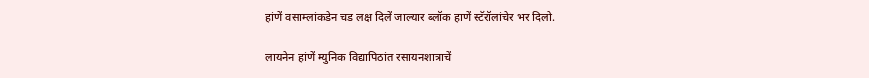हांणें वसाम्लांकडेन चड लक्ष दिलें जाल्यार ब्लॉक हाणें स्टॅरॉलांचेर भर दिलो.

लायनेन हांणें म्युनिक विद्यापिठांत रसायनशात्राचें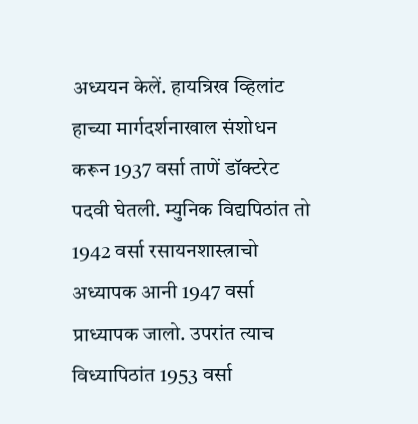अध्ययन केलें. हायन्रिख व्हिलांट हाच्या मार्गदर्शनाखाल संशोधन करून 1937 वर्सा ताणें डॉक्टरेट पदवी घेतली. म्युनिक विद्यपिठांत तो 1942 वर्सा रसायनशास्त्राचो अध्यापक आनी 1947 वर्सा प्राध्यापक जालो. उपरांत त्याच विध्यापिठांत 1953 वर्सा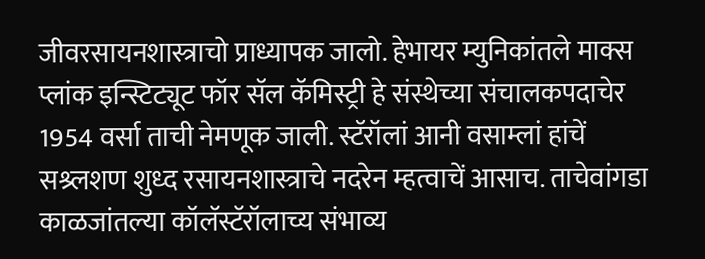जीवरसायनशास्त्राचो प्राध्यापक जालो. हेभायर म्युनिकांतले माक्स प्लांक इन्स्टिट्यूट फॉर सॅल कॅमिस्ट्री हे संस्थेच्या संचालकपदाचेर 1954 वर्सा ताची नेमणूक जाली. स्टॅरॉलां आनी वसाम्लां हांचें सश्र्लशण शुध्द रसायनशास्त्राचे नदरेन म्हत्वाचें आसाच. ताचेवांगडा काळजांतल्या कॉलॅस्टॅरॉलाच्य संभाव्य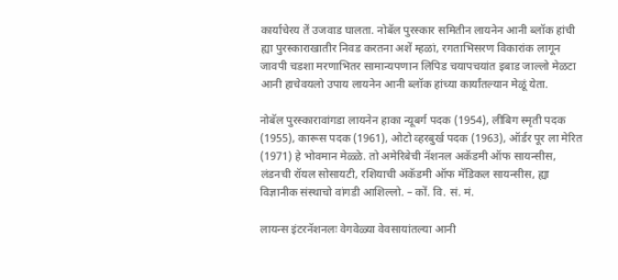कार्याचेरय तें उजवाड घालता. नोबॅल पुरस्कार समितीन लायनेन आनी ब्लॉक हांची ह्या पुरस्काराखातीर निवड करतना अशें म्हळां, रगताभिसरण विकारांक लागून जावपी चडशा मरणाभितर सामान्यपणान लिपिड चयापचयांत इबाड जाल्लो मेळटा आनी हाचेवयलो उपाय लायनेन आनी ब्लॉक हांच्या कार्यांतल्यान मेळूं येता.

नोबॅल पुरस्कारावांगडा लायनेन हाका न्यूबर्ग पदक (1954), लीबिग स्मृती पदक (1955), कारूस पदक (1961), ओटो व्हरबुर्ख पदक (1963), ऑर्डर पूर ला मेरित (1971) हे भोवमान मेळ्ळे. तो अमेरिबेची नॅशनल अकॅडमी ऑफ सायन्सीस, लंडनची रॉयल सोसायटी, रशियाची अकॅडमी ऑफ मॅडिकल सायन्सीस, ह्या विज्ञानीक संस्थाचो वांगडी आशिल्लो. – कों. वि. सं. मं.

लायन्स इंटरनॅशनलः वेगवेळ्या वेवसायांतल्या आनी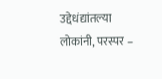उद्देधंद्यांतल्या लोकांनी, परस्पर –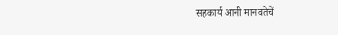सहकार्य आनी मानवतेचें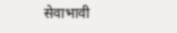सेवाभावी